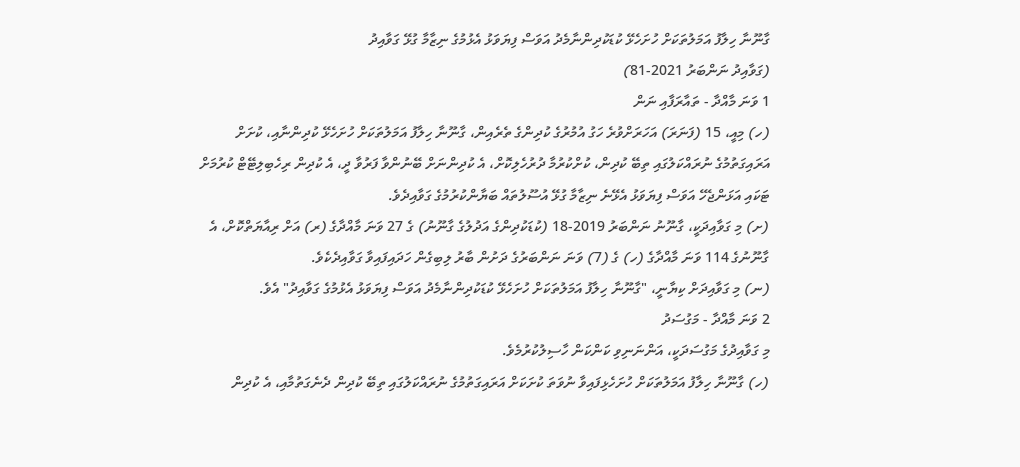ގާނޫނާ ހިލާފު އަމަލުތަކަށް ހުށަހެޅޭ ކުޑަކުދިންނާމެދު އަވަސް ފިޔަވަޅު އެޅުމުގެ ނިޒާމާ ގުޅޭ ގަވާއިދު
(ގަވާއިދު ނަންބަރު 2021-81)
1 ވަނަ މާއްދާ - ތައާރަފާއި ނަން
(ހ) މިއީ، 15 (ފަނަރަ) އަހަރަށްވުރެ ހަގު އުމުރުގެ ކުދިންގެ ތެރެއިން، ގާނޫނާ ހިލާފު އަމަލުތަކަށް ހުށަހެޅޭ ކުދިންނާއި، ކުށަށް އަރައިގަތުމުގެ ނުރައްކަލުގައި ތިބޭ ކުދިން، ކުށްކުރުމާ ދުރުހެލިކޮށް، އެ ކުދިންނަށް ބޭނުންވާ ފަރުވާ ދީ، އެ ކުދިން ރިހެބިލިޓޭޓް ކުރުމަށް ޓަކައި އަޅަންޖެހޭ އަވަސް ފިޔަވަޅު އެޅޭނެ ނިޒާމާ ގުޅޭ އުސޫލުތައް ބަޔާންކުރުމުގެ ގަވާއިދެވެ.
(ށ) މި ގަވާއިދަކީ، ގާނޫނު ނަންބަރު 2019-18 (ކުޑަކުދިންގެ އަދުލުގެ ގާނޫނު) ގެ 27 ވަނަ މާއްދާގެ (ރ) އަށް ރިއާޔަތްކޮށް، އެ ގާނޫނުގެ 114 ވަނަ މާއްދާގެ (ހ) ގެ (7) ވަނަ ނަންބަރުގެ ދަށުން ބާރު ލިބިގެން ހަދައިފައިވާ ގަވާއިދެކެވެ.
(ނ) މި ގަވާއިދަށް ކިޔާނީ، "ގާނޫނާ ހިލާފު އަމަލުތަކަށް ހުށަހެޅޭ ކުޑަކުދިންނާމެދު އަވަސް ފިޔަވަޅު އެޅުމުގެ ގަވާއިދު" އެވެ.
2 ވަނަ މާއްދާ - މަގުސަދު
މި ގަވާއިދުގެ މަގުސަދަކީ، އަންނަނިވި ކަންކަން ހާސިލުކުރުމެވެ.
(ހ) ގާނޫނާ ހިލާފު އަމަލުތަކަށް ހުށަހެޅިފައިވާ ނުވަތަ ކުށަކަށް އަރައިގަތުމުގެ ނުރައްކަލުގައި ތިބޭ ކުދިން ދެނެގަތުމާއި، އެ ކުދިން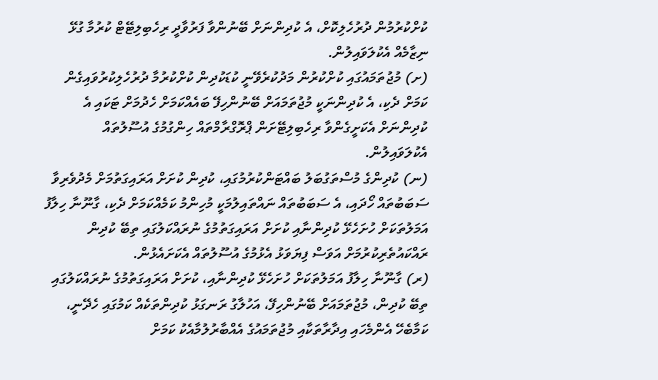ކުށްކުރުމުން ދުރުހެލިކޮށް، އެ ކުދިންނަށް ބޭނުންވާ ފަރުވާދީ ރިހެބިލިޓޭޓް ކުރުމާ ގުޅޭ ނިޒާމެއް އެކުލަވައިލުން.
(ށ) މުޖުތަމައުގައި ކުށްކުރުން މަދުކުރެވޭނީ ކުޑަކުދިން ކުށްކުރުމާ ދުރުހެލިކުރުވައިގެން ކަމަށް ދެކި، އެ ކުދިންނަކީ މުޖުތަމައަށް ބޭނުންހިފޭ ބައެއްކަމަށް ހެދުމަށް ޓަކައި އެ ކުދިންނަށް އެކަށީގެންވާ ރިހެބިލިޓޭށަން ޕްރޮގްރާމްތައް ހިންގުމުގެ އުސޫލުތައް އެކުލަވައިލުން.
(ނ) ކުދިންގެ މުސްތަގުބަލު ބައްޓަންކުރުމުގައި، ކުދިން ކުށަށް އަރައިގަތުމަށް މެދުވެރިވާ ސަބަބުތައް ހޯދައި، އެ ސަބަބުތައް ނައްތައިލުމަކީ މުހިންމު ކަމެއްކަމަށް ދެކި، ގާނޫނާ ހިލާފު އަމަލުތަކަށް ހުށަހެޅޭ ކުދިންނާއި ކުށަށް އަރައިގަތުމުގެ ނުރައްކަލުގައި ތިބޭ ކުދިން ރައްކައުތެރިކުރުމަށް އަވަސް ފިޔަވަޅު އެޅުމުގެ އުސޫލުތައް އެކަށައެޅުން.
(ރ) ގާނޫނާ ހިލާފު އަމަލުތަކަށް ހުށަހެޅޭ ކުދިންނާއި، ކުށަށް އަރައިގަތުމުގެ ނުރައްކަލުގައި ތިބޭ ކުދިން، މުޖުތަމައަށް ބޭނުންހިފޭ، އަހުލާގު ރަނގަޅު ކުދިންތަކެއް ކަމުގައި ހެދޭނީ، ކަމާބެހޭ އެންމެހައި އިދާރާތަކާއި މުޖުތަމައުގެ އެއްބާރުލުމާއެކު ކަމަށް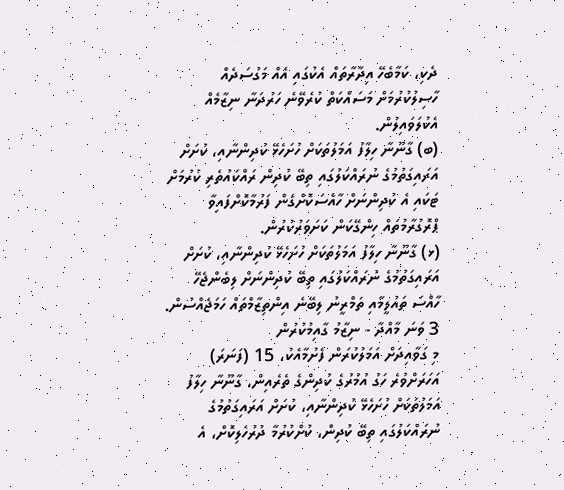ދެކި، ކަމާބެހޭ އިދާރާތައް އެކުގައި އެއް މަގުސަދެއް ހާސިލުކުރުމަށް މަސައްކަތް ކުރެވޭނެ ހަރުދަނާ ނިޒާމެއް އެކުލަވައިލުން.
(ބ) ގާނޫނާ ހިލާފު އަމަލުތަކަށް ހުށަހެޅޭ ކުދިންނާއި، ކުށަށް އަރައިގަތުމުގެ ނުރައްކަލުގައި ތިބޭ ކުދިން ރައްކައުތެރި ކުރުމަށް ޓަކައި އެ ކުދިންނަށް ހާއްސަކޮށްގެން ފަރުމާކޮށްފައިވާ ޕްރޮގުރާމުތައް ހިންގޭކަން ކަށަވަރުކުރުން.
(ޅ) ގާނޫނާ ހިލާފު އަމަލުތަކަށް ހުށަހެޅޭ ކުދިންނާއި، ކުށަށް އަރައިގަތުމުގެ ނުރައްކަލުގައި ތިބޭ ކުދިންނަށް ލިބެންޖެހޭ ހާއްސަ ތައުލީމާއި ތަމްރީނު ލިބޭނެ އިންތިޒާމްތައް ހަމަޖެއްސުން.
3 ވަނަ މާއްދާ - ނިޒާމު ގާއިމުކުރުން
މި ގަވާއިދަށް އަމަލުކުރަން ފެށުމާއެކު، 15 (ފަނަރަ) އަހަރަށްވުރެ ހަގު އުމުރުގެ ކުދިންގެ ތެރެއިން، ގާނޫނާ ހިލާފު އަމަލުތަކަށް ހުށަހެޅޭ ކުދިންނާއި، ކުށަށް އަރައިގަތުމުގެ ނުރައްކަލުގައި ތިބޭ ކުދިން، ކުށްކުރުމާ ދުރުހެލިކޮށް، އެ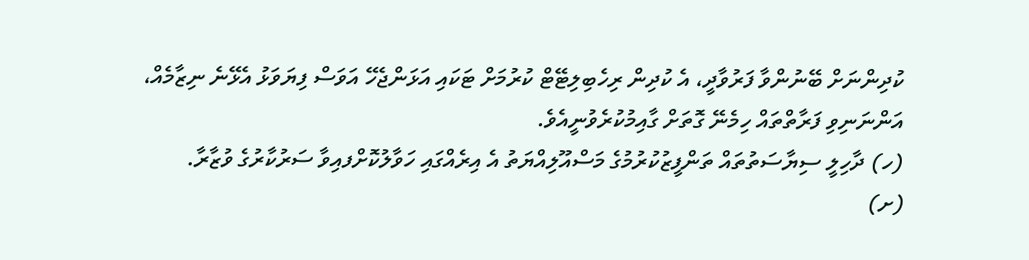ކުދިންނަށް ބޭނުންވާ ފަރުވާދީ، އެ ކުދިން ރިހެބިލިޓޭޓް ކުރުމަށް ޓަކައި އަޅަންޖެހޭ އަވަސް ފިޔަވަޅު އެޅޭނެ ނިޒާމެއް، އަންނަނިވި ފަރާތްތައް ހިމެނޭ ގޮތަށް ގާއިމުކުރެވުނީއެވެ.
(ހ) ދާހިލީ ސިޔާސަތުތައް ތަންފީޒުކުރުމުގެ މަސްއޫލިއްޔަތު އެ އިރެއްގައި ހަވާލުކޮށްފއިވާ ސަރުކާރުގެ ވުޒާރާ.
(ށ)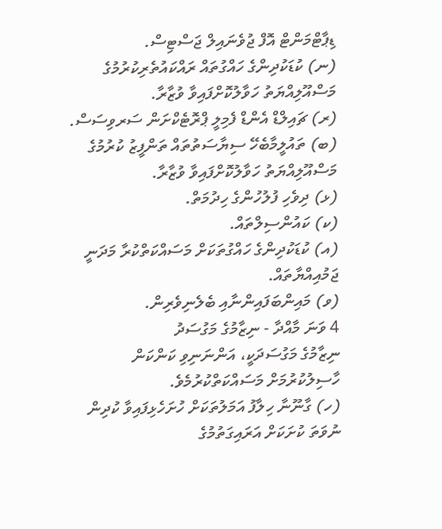ޑިޕާޓްމަންޓް އޮފް ޖުވެނައިލް ޖަސްޓިސް.
(ނ) ކުޑަކުދިންގެ ހައްގުތައް ރައްކައުތެރިކުރުމުގެ މަސްއޫލިއްޔަތު ހަވާލުކޮށްފައިވާ ވުޒާރާ.
(ރ) ޗައިލްޑް އެންޑް ފެމިލީ ޕްރޮޓެކްށަން ސަރވިސަސް.
(ބ) ތައުލީމާބެހޭ ސިޔާސަތުތައް ތަންފީޒު ކުރުމުގެ މަސްއޫލިއްޔަތު ހަވާލުކޮށްފައިވާ ވުޒާރާ.
(ޅ) ދިވެހި ފުލުހުންގެ ހިދުމަތް.
(ކ) ކައުންސިލްތައް.
(އ) ކުޑަކުދިންގެ ހައްގުތަކަށް މަސައްކަތްކުރާ މަދަނީ ޖަމުއިއްޔާތައް.
(ވ) މައިންބަފައިންނާއި ބެލެނިވެރިން.
4 ވަނަ މާއްދާ - ނިޒާމުގެ މަގުސަދު
ނިޒާމުގެ މަގުސަދަކީ، އަންނަނިވި ކަންކަން ހާސިލުކުރުމަށް މަސައްކަތްކުރުމެވެ.
(ހ) ގާނޫނާ ހިލާފު އަމަލުތަކަށް ހުށަހެޅިފައިވާ ކުދިން ނުވަތަ ކުށަކަށް އަރައިގަތުމުގެ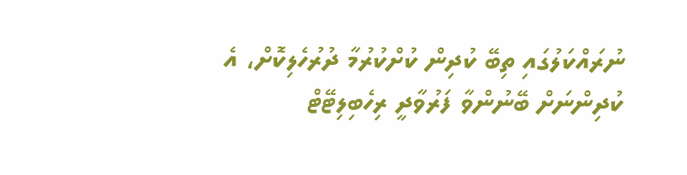ނުރައްކަލުގައި ތިބޭ ކުދިން ކުށްކުރުމާ ދުރުހެލިކޮށް، އެ ކުދިންނަށް ބޭނުންވާ ފަރުވާދީ ރިހެބިލިޓޭޓް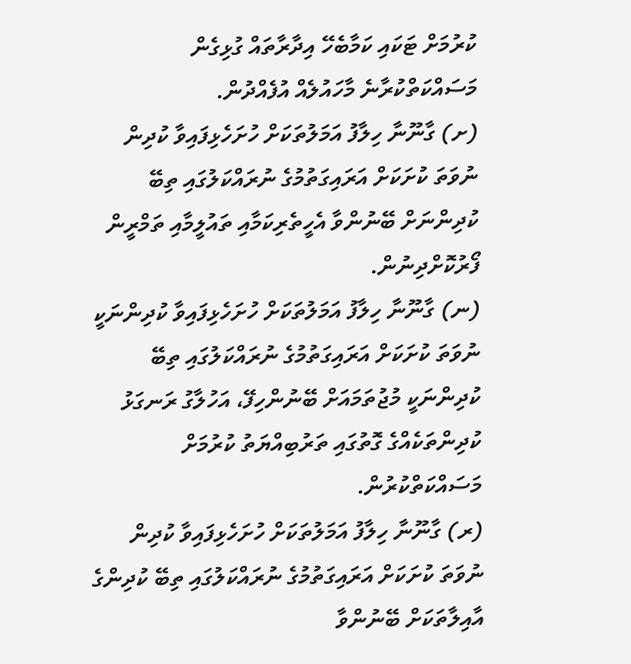ކުރުމަށް ޓަކައި ކަމާބެހޭ އިދާރާތައް ގުޅިގެން މަސައްކަތްކުރާނެ މާހައުލެއް އުފެއްދުން.
(ށ) ގާނޫނާ ހިލާފު އަމަލުތަކަށް ހުށަހެޅިފައިވާ ކުދިން ނުވަތަ ކުށަކަށް އަރައިގަތުމުގެ ނުރައްކަލުގައި ތިބޭ ކުދިންނަށް ބޭނުންވާ އެހީތެރިކަމާއި ތައުލީމާއި ތަމްރީން ފޯރުކޮށްދިނުން.
(ނ) ގާނޫނާ ހިލާފު އަމަލުތަކަށް ހުށަހެޅިފައިވާ ކުދިންނަކީ ނުވަތަ ކުށަކަށް އަރައިގަތުމުގެ ނުރައްކަލުގައި ތިބޭ ކުދިންނަކީ މުޖުތަމައަށް ބޭނުންހިފޭ، އަހުލާގު ރަނގަޅު ކުދިންތަކެއްގެ ގޮތުގައި ތަރުބިއްޔަތު ކުރުމަށް މަސައްކަތްކުރުން.
(ރ) ގާނޫނާ ހިލާފު އަމަލުތަކަށް ހުށަހެޅިފައިވާ ކުދިން ނުވަތަ ކުށަކަށް އަރައިގަތުމުގެ ނުރައްކަލުގައި ތިބޭ ކުދިންގެ އާއިލާތަކަށް ބޭނުންވާ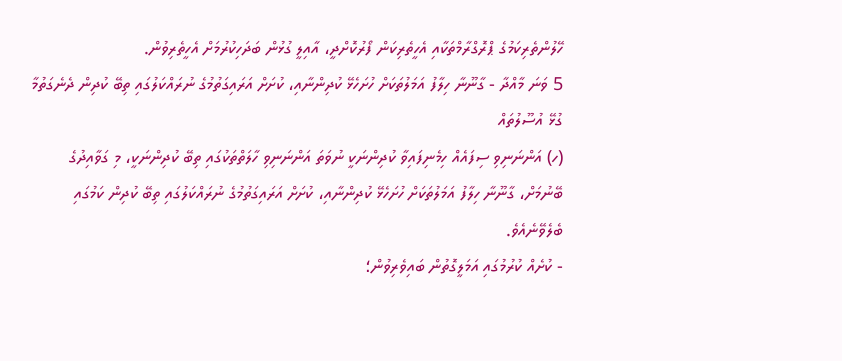ހޭލުންތެރިކަމުގެ ޕްރޮގްރާމްތަކާއި އެހީތެރިކަން ފޯރުކޮށްދީ، އާއިލީ ގުޅުން ބަދަހިކުރުމަށް އެހީތެރިވުން.
5 ވަނަ މާއްދާ - ގާނޫނާ ހިލާފު އަމަލުތަކަށް ހުށަހެޅޭ ކުދިންނާއި، ކުށަށް އަރައިގަތުމުގެ ނުރައްކަލުގައި ތިބޭ ކުދިން ދެނެގަތުމާ ގުޅޭ އުސޫލުތައް
(ހ) އަންނަނިވި ސިފައެއް ހިމެނިފައިވާ ކުދިންނަކީ ނުވަތަ އަންނަނިވި ހާލަތްތަކުގައި ތިބޭ ކުދިންނަކީ، މި ގަވާއިދުގެ ބޭނުމަށް، ގާނޫނާ ހިލާފު އަމަލުތަކަށް ހުށަހެޅޭ ކުދިންނާއި، ކުށަށް އަރައިގަތުމުގެ ނުރައްކަލުގައި ތިބޭ ކުދިން ކަމުގައި ބެލެވޭނެއެވެ.
- ކުށެއް ކުރުމުގައި އަމަލީގޮތުން ބައިވެރިވުން؛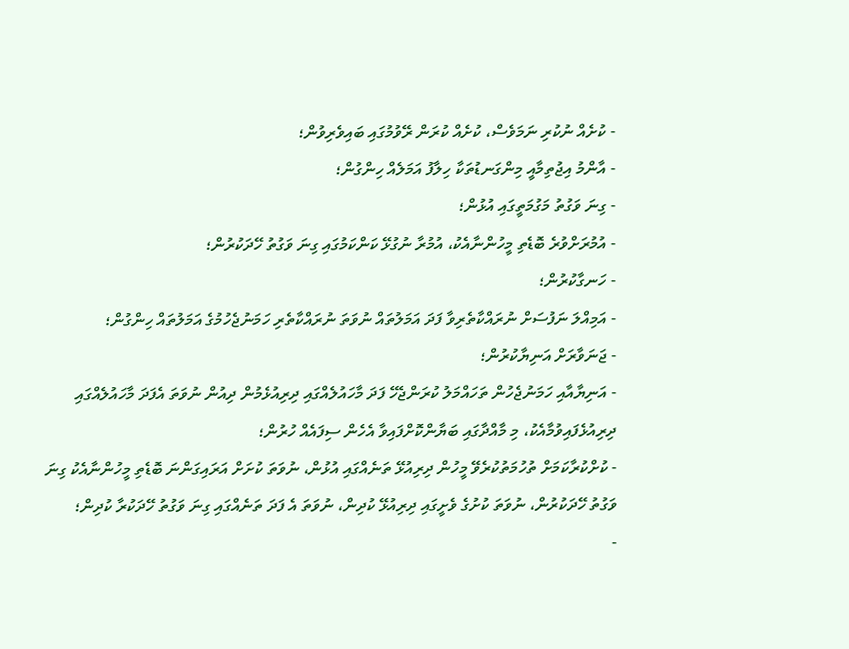- ކުށެއް ނުކުރި ނަމަވެސް، ކުށެއް ކުރަން ރޭވުމުގައި ބައިވެރިވުން؛
- އާންމު އިޖުތިމާއީ މިންގަނޑުތަކާ ހިލާފު އަމަލެއް ހިންގުން؛
- ގިނަ ވަގުތު މަގުމަތީގައި އުޅުން؛
- އުމުރަށްވުރެ ބޮޑެތި މީހުންނާއެކު، އުމުރާ ނުގުޅޭ ކަންކަމުގައި ގިނަ ވަގުތު ހޭދަކުރުން؛
- ހަނގާކުރުން؛
- އަމިއްލަ ނަފުސަށް ނުރައްކާތެރިވާ ފަދަ އަމަލުތައް ނުވަތަ ނުރައްކާތެރި ހަމަނުޖެހުމުގެ އަމަލުތައް ހިންގުން؛
- ޖަނަވާރަށް އަނިޔާކުރުން؛
- އަނިޔާއާއި ހަމަނުޖެހުން ތަހައްމަލު ކުރަންޖެހޭ ފަދަ މާހައުލެއްގައި ދިރިއުޅެމުން ދިއުން ނުވަތަ އެފަދަ މާހައުލެއްގައި ދިރިއުޅެފައިވުމާއެކު، މި މާއްދާގައި ބަޔާންކޮށްފައިވާ އެހެން ސިފައެއް ހުރުން؛
- ކުށްކުރާކަމަށް ތުހުމަތުކުރެވޭ މީހުން ދިރިއުޅޭ ތަނެއްގައި އުޅުން، ނުވަތަ ކުށަށް އަރައިގަންނަ ބޮޑެތި މީހުންނާއެކު ގިނަ ވަގުތު ހޭދަކުރުން، ނުވަތަ ކުށުގެ ވެށީގައި ދިރިއުޅޭ ކުދިން، ނުވަތަ އެ ފަދަ ތަނެއްގައި ގިނަ ވަގުތު ހޭދަކުރާ ކުދިން؛
-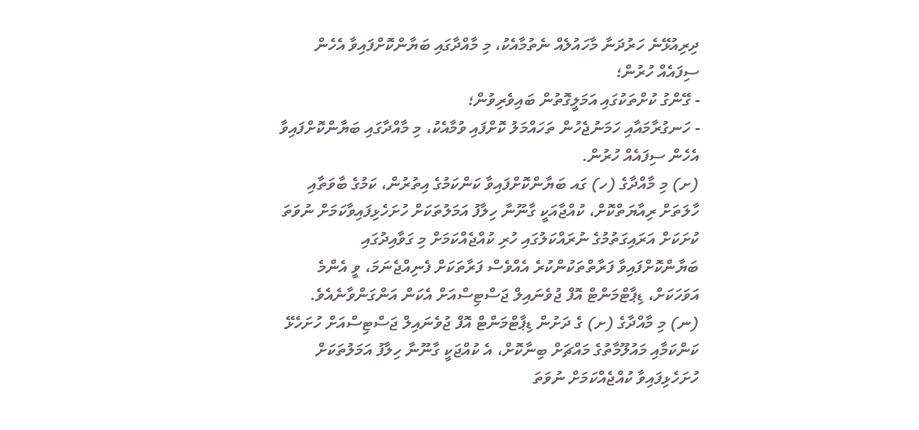ދިރިއުޅޭނެ ހަރުދަނާ މާހައުލެއް ނެތުމާއެކު، މި މާއްދާގައި ބަޔާންކޮށްފައިވާ އެހެން ސިފައެއް ހުރުން؛
- ގޭންގު ކުށްތަކުގައި އަމަލީގޮތުން ބައިވެރިވުން؛
- ހަނގުރާމައާއި ހަމަނުޖެހުން ތަހައްމަލު ކޮށްފައި ވުމާއެކު، މި މާއްދާގައި ބަޔާންކޮށްފައިވާ އެހެން ސިފައެއް ހުރުން.
(ށ) މި މާއްދާގެ (ހ) ގައ ބަޔާންކޮށްފައިވާ ކަންކަމުގެ އިތުރުން، ކަމުގެ ބާވަތާއި ހާލަތަށް ރިއާޔަތްކޮށް، ކުއްޖާއަކީ ގާނޫނާ ހިލާފު އަމަލުތަކަށް ހުށަހެޅިފައިވާކަމަށް ނުވަތަ ކުށަކަށް އަރައިގަތުމުގެ ނުރައްކަލުގައި ހުރި ކުއްޖެއްކަމަށް މި ގަވާއިދުގައި ބަޔާންކޮށްފައިވާ ފަރާތްތަކުންކުރެ އެއްވެސް ފަރާތަކަށް ފެނިއްޖެނަމަ، ވީ އެންމެ އަވަހަކަށް، ޑިޕާޓްމަންޓް އޮފް ޖުވެނައިލް ޖަސްޓިސްއަށް އެކަން އަންގަންވާނެއެވެ.
(ނ) މި މާއްދާގެ (ށ) ގެ ދަށުން ޑިޕާޓްމަންޓް އޮފް ޖުވެނައިލް ޖަސްޓިސްއަށް ހުށަހެޅޭ ކަންކަމާއި މައުލޫމާތުގެ މައްޗަށް ބިނާކޮށް، އެ ކުއްޖަކީ ގާނޫނާ ހިލާފު އަމަލުތަކަށް ހުށަހެޅިފައިވާ ކުއްޖެއްކަމަށް ނުވަތަ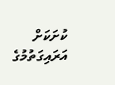ކުށަކަށް އަރައިގަތުމުގެ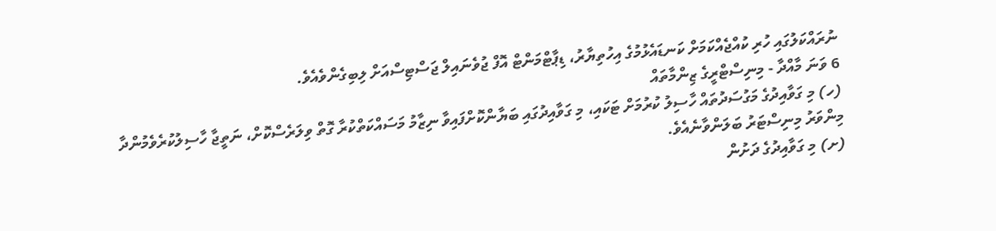ނުރައްކަލުގައި ހުރި ކުއްޖެއްކަމަށް ކަނޑައެޅުމުގެ އިހުތިޔާރު، ޑިޕާޓްމަންޓް އޮފް ޖުވެނައިލް ޖަސްޓިސްއަށް ލިބިގެންވެއެވެ.
6 ވަނަ މާއްދާ - މިނިސްޓްރީގެ ޒިންމާތައް
(ހ) މި ގަވާއިދުގެ މަގުސަދުތައް ހާސިލު ކުރުމަށް ޓަކައި، މި ގަވާއިދުގައި ބަޔާންކޮށްފައިވާ ނިޒާމު މަސައްކަތްކުރާ ގޮތް ވިލަރެސްކޮށް، ނަތީޖާ ހާސިލުކުރެވެމުންދާ މިންވަރު މިނިސްޓަރު ބަލަންވާނެއެވެ.
(ށ) މި ގަވާއިދުގެ ދަށުން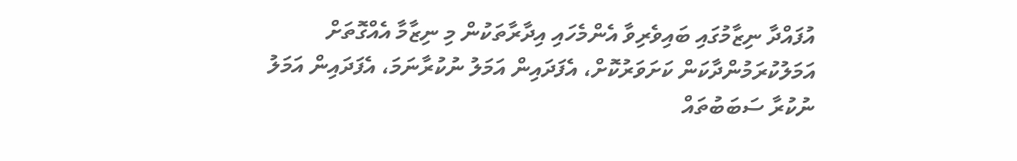އުފައްދާ ނިޒާމުގައި ބައިވެރިވާ އެންމެހައި އިދާރާތަކުން މި ނިޒާމާ އެއްގޮތަށް އަމަލުކުރަމުންދާކަން ކަށަވަރުކޮށް، އެފަދައިން އަމަލު ނުކުރާނަމަ، އެފަދައިން އަމަލު ނުކުރާ ސަބަބުތައް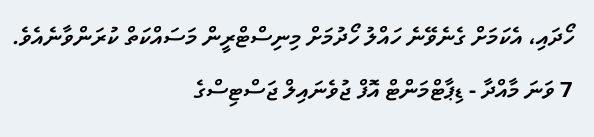ހޯދައި، އެކަމަށް ގެނެވޭނެ ހައްލު ހޯދުމަށް މިނިސްޓްރީން މަސައްކަތް ކުރަންވާނެއެވެ.
7 ވަނަ މާއްދާ - ޑިޕާޓްމަންޓް އޮފް ޖުވެނައިލް ޖަސްޓިސްގެ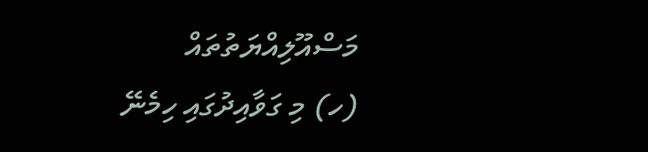މަސްއޫލިއްޔަތުތައް
(ހ) މި ގަވާއިދުގައި ހިމެނޭ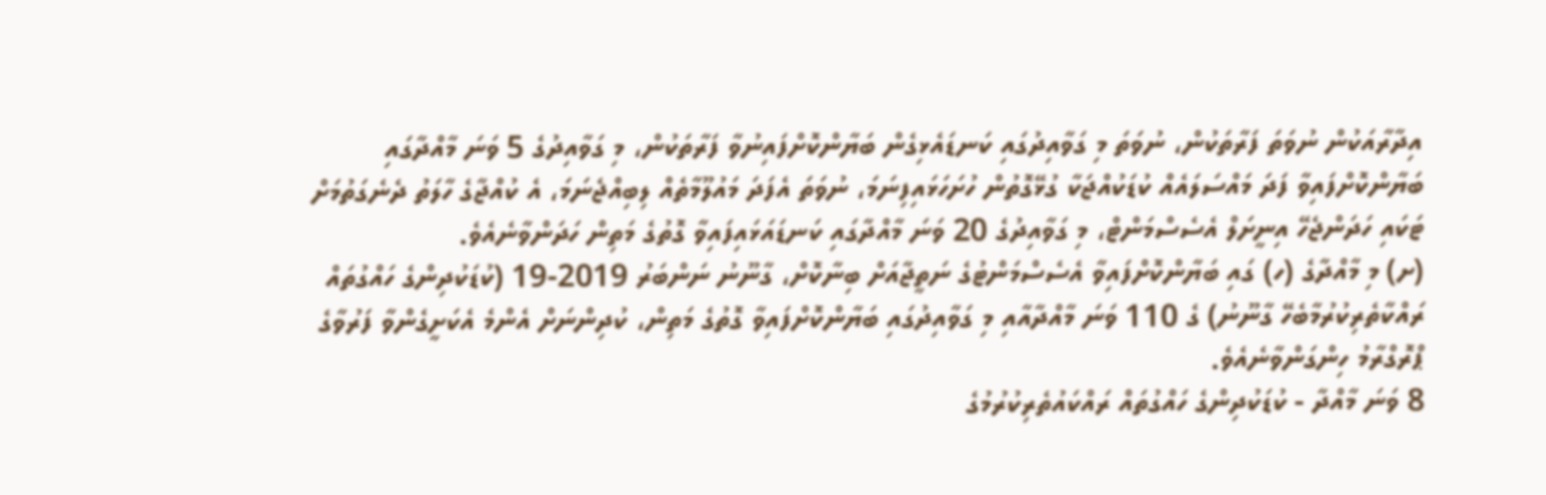އިދާރާއަކުން ނުވަތަ ފަރާތަކުން، ނުވަތަ މި ގަވާއިދުގައި ކަނޑައެޅިގެން ބަޔާންކޮށްފައިނުވާ ފަރާތަކުން، މި ގަވާއިދުގެ 5 ވަނަ މާއްދާގައި ބަޔާންކޮށްފައިވާ ފަދަ މައްސަލައެއް ކުޑަކުއްޖަކާ ގުޅޭގޮތުން ހުށަހަޅައިފިނަމަ، ނުވަތަ އެފަދަ މައުލޫމާތެއް ލިބިއްޖެނަމަ، އެ ކުއްޖާގެ ހާލަތު ދެނެގަތުމަށް ޓަކައި ހަދަންޖެހޭ އިނީށަލް އެސެސްމަންޓް، މި ގަވާއިދުގެ 20 ވަނަ މާއްދާގައި ކަނޑައަޅައިފައިވާ ގޮތުގެ މަތިން ހަދަންވާނެއެވެ.
(ށ) މި މާއްދާގެ (ހ) ގައި ބަޔާންކޮށްފައިވާ އެސެސްމަންޓުގެ ނަތީޖާއަށް ބިނާކޮށް، ގާނޫނު ނަންބަރު 2019-19 (ކުޑަކުދިންގެ ހައްގުތައް ރައްކާތެރިކުރުމާބެހޭ ގާނޫނު) ގެ 110 ވަނަ މާއްދާއާއި މި ގަވާއިދުގައި ބަޔާންކޮށްފައިވާ ގޮތުގެ މަތިން، ކުދިންނަށް އެންމެ އެކަށީގެންވާ ފަރުވާގެ ޕްރޮގްރާމު ހިންގަންވާނެއެވެ.
8 ވަނަ މާއްދާ - ކުޑަކުދިންގެ ހައްގުތައް ރައްކައުތެރިކުރުމުގެ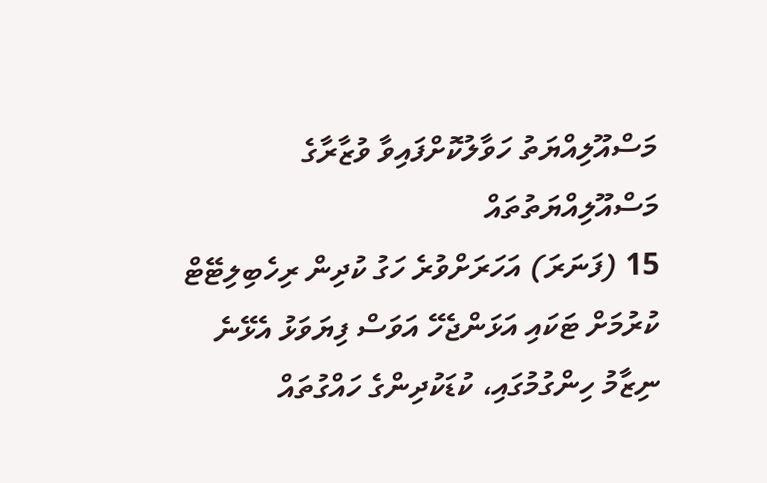މަސްއޫލިއްޔަތު ހަވާލުކޮށްފައިވާ ވުޒާރާގެ މަސްއޫލިއްޔަތުތައް
15 (ފަނަރަ) އަހަރަށްވުރެ ހަގު ކުދިން ރިހެބިލިޓޭޓް ކުރުމަށް ޓަކައި އަޅަންޖެހޭ އަވަސް ފިޔަވަޅު އެޅޭނެ ނިޒާމު ހިންގުމުގައި، ކުޑަކުދިންގެ ހައްގުތައް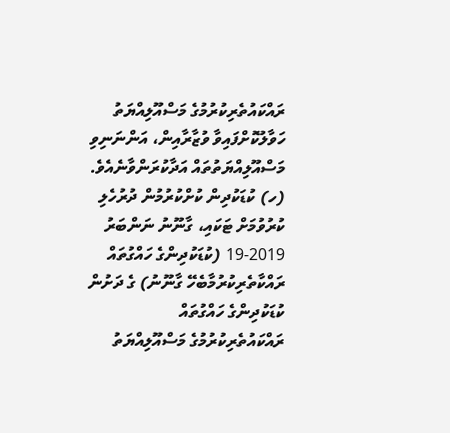ރައްކައުތެރިކުރުމުގެ މަސްއޫލިއްޔަތު ހަވާލުކޮށްފައިވާ ވުޒާރާއިން، އަންނަނިވި މަސްއޫލިއްޔަތުތައް އަދާކުރަންވާނެއެވެ.
(ހ) ކުޑަކުދިން ކުށްކުރުމުން ދުރުހެލި ކުރުވުމަށް ޓަކައި، ގާނޫނު ނަންބަރު 2019-19 (ކުޑަކުދިންގެ ހައްގުތައް ރައްކާތެރިކުރުމާބެހޭ ގާނޫނު) ގެ ދަށުން ކުޑަކުދިންގެ ހައްގުތައް ރައްކައުތެރިކުރުމުގެ މަސްއޫލިއްޔަތު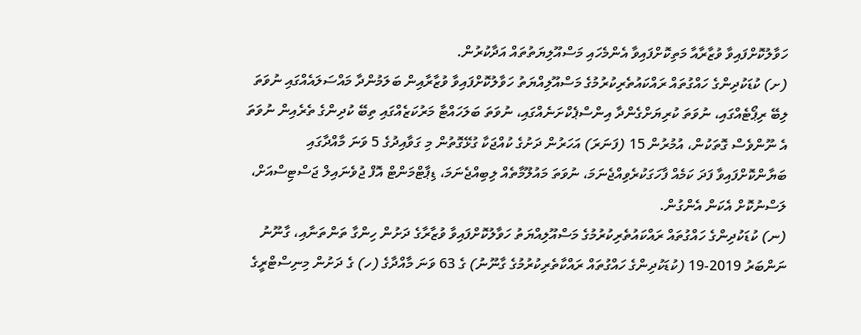ހަވާލުކޮށްފައިވާ ވުޒާރާއާ މަތިކޮށްފައިވާ އެންމެހައި މަސްއޫލިޔަތުތައް އަދާކުރުން.
(ށ) ކުޑަކުދިންގެ ހައްގުތައް ރައްކައުތެރިކުރުމުގެ މަސްއޫލިއްޔަތު ހަވާލުކޮށްފައިވާ ވުޒާރާއިން ބަލަމުންދާ މައްސަލައެއްގައި ނުވަތަ ލިބޭ ރިޕޯޓެއްގައި، ނުވަތަ ކުރިޔަށްގެންދާ އިންސްޕެކްށަނެއްގައި، ނުވަތަ ބަލަހައްޓާ މަރުކަޒެއްގައި ތިބޭ ކުދިންގެ ތެރެއިން ނުވަތަ އެ ނޫންވެސް ގޮތަކުން، އުމުރުން 15 (ފަނަރަ) އަހަރުން ދަށުގެ ކުއްޖަކާ ގުޅޭގޮތުން މި ގަވާއިދުގެ 5 ވަނަ މާއްދާގައި ބަޔާންކޮށްފައިވާ ފަދަ ކަމެއް ފާހަގަކުރެވިއްޖެނަމަ، ނުވަތަ މައުލޫމާތެއް ލިބިއްޖެނަމަ، ޑިޕާޓްމަންޓް އޮފް ޖުވެނައިލް ޖަސްޓިސްއަށް، ލަސްނުކޮށް އެކަން އެންގުން.
(ނ) ކުޑަކުދިންގެ ހައްގުތައް ރައްކައުތެރިކުރުމުގެ މަސްއޫލިއްޔަތު ހަވާލުކޮށްފައިވާ ވުޒާރާގެ ދަށުން ހިންގާ ތަންތަނާއި، ގާނޫނު ނަންބަރު 2019-19 (ކުޑަކުދިންގެ ހައްގުތައް ރައްކާތެރިކުރުމުގެ ގާނޫނު) ގެ 63 ވަނަ މާއްދާގެ (ހ) ގެ ދަށުން މިނިސްޓްރީގެ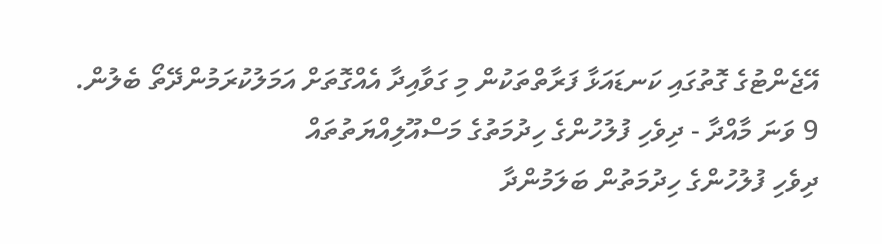އޭޖެންޓުގެ ގޮތުގައި ކަނޑައަޅާ ފަރާތްތަކުން މި ގަވާއިދާ އެއްގޮތަށް އަމަލުކުރަމުންދޭތޯ ބެލުން.
9 ވަނަ މާއްދާ - ދިވެހި ފުލުހުންގެ ހިދުމަތުގެ މަސްއޫލިއްޔަތުތައް
ދިވެހި ފުލުހުންގެ ހިދުމަތުން ބަލަމުންދާ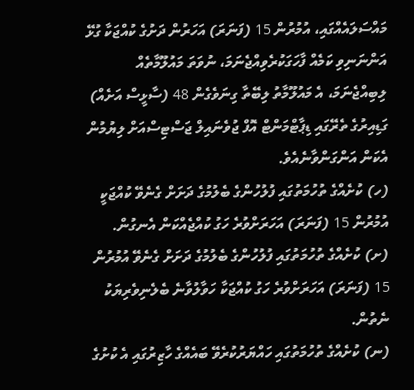މައްސަލައެއްގައި، އުމުރުން 15 (ފަނަރަ) އަހަރުން ދަށުގެ ކުއްޖަކާ ގުޅޭ އަންނަނިވި ކަމެއް ފާހަގަކުރެވިއްޖެނަމަ، ނުވަތަ މައުލޫމާތެއް ލިބިއްޖެނަމަ، އެ މައުލޫމާތު ލިބޭތާ ގިނަވެގެން 48 (ސާޅީސް އަށެއް) ގަޑިއިރުގެ ތެރޭގައި ޑިޕާޓްމަންޓް އޮފް ޖުވެނައިލް ޖަސްޓިސްއަށް ލިޔުމުން އެކަން އަންގަންވާނެއެވެ.
(ހ) ކުށެއްގެ ތުހުމަތުގައި ފުލުހުންގެ ބެލުމުގެ ދަށަށް ގެނެވޭ ކުއްޖަކީ އުމުރުން 15 (ފަނަރަ) އަހަރަށްވުރެ ހަގު ކުއްޖެއްކަން އެނގުން.
(ށ) ކުށެއްގެ ތުހުމަތުގައި ފުލުހުންގެ ބެލުމުގެ ދަށަށް ގެނެވޭ އުމުރުން 15 (ފަނަރަ) އަހަރަށްވުރެ ހަގު ކުއްޖަކާ ހަވާލުވާނެ ބެލެނިވެރިޔަކު ނެތުން.
(ނ) ކުށެއްގެ ތުހުމަތުގައި ހައްޔަރުކުރެވޭ ބައެއްގެ ހާޒިރުގައި އެ ކުށުގެ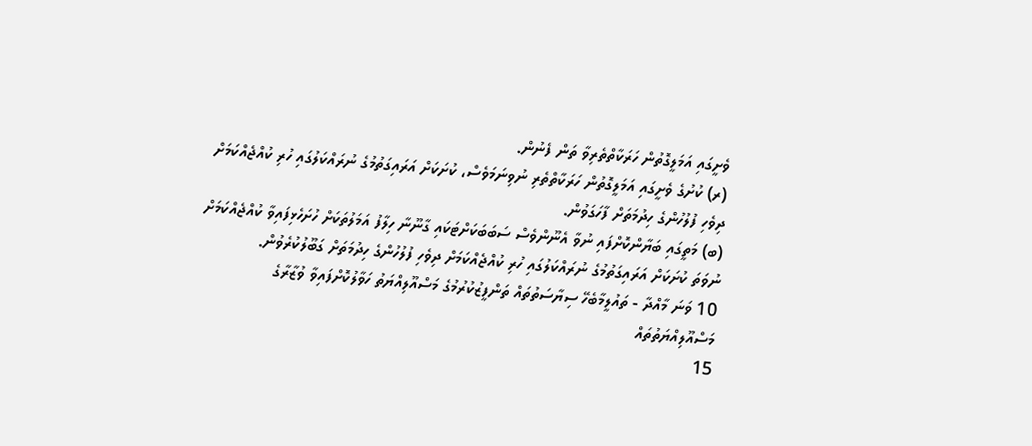ވެށީގައި އަމަލީގޮތުން ހަރަކާތްތެރިވާ ތަން ފެނުން.
(ރ) ކުށުގެ ވެށީގައި އަމަލީގޮތުން ހަރަކާތްތެރި ނުވިނަމަވެސް، ކުށަކަށް އަރައިގަތުމުގެ ނުރައްކަލުގައި ހުރި ކުއްޖެއްކަމަށް ދިވެހި ފުލުހުންގެ ހިދުމަތަށް ފާހަގަވުން.
(ބ) މަތީގައި ބަޔާންކޮށްފައި ނުވާ އެނޫންވެސް ސަބަބަކަށްޓަކައި ގާނޫނާ ހިލާފު އަމަލުތަކަށް ހުށަހެޅިފައިވާ ކުއްޖެއްކަމަށް ނުވަތަ ކުށަކަށް އަރައިގަތުމުގެ ނުރައްކަލުގައި ހުރި ކުއްޖެއްކަމަށް ދިވެހި ފުލުހުންގެ ހިދުމަތަށް ގަބޫލުކުރެވުން.
10 ވަނަ މާއްދާ - ތައުލީމާބެހޭ ސިޔާސަތުތައް ތަންފީޒުކުރުމުގެ މަސްއޫލިއްޔަތު ހަވާލުކޮށްފައިވާ ވުޒާރާގެ މަސްއޫލިއްޔަތުތައް
15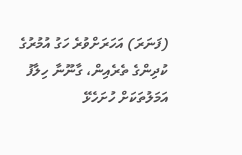(ފަނަރަ) އަހަރަށްވުރެ ހަގު އުމުރުގެ ކުދިންގެ ތެރެއިން، ގާނޫނާ ހިލާފު އަމަލުތަކަށް ހުށަހެޅޭ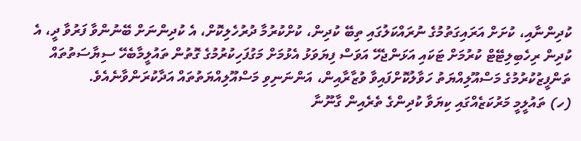ކުދިންނާއި، ކުށަށް އަރައިގަތުމުގެ ނުރައްކަލުގައި ތިބޭ ކުދިން، ކުށްކުރުމާ ދުރުހެލިކޮށް، އެ ކުދިންނަށް ބޭނުންވާ ފަރުވާ ދީ، އެ ކުދިން ރިހެބިލިޓޭޓް ކުރުމަށް ޓަކައި އަޅަންޖެހޭ އަވަސް ފިޔަވަޅު އެޅުމަށް މަގުފަހިކުރުމުގެ ގޮތުން ތައުލީމާބެހޭ ސިޔާސަތުތައް ތަންފީޒުކުރުމުގެ މަސްއޫލިއްޔަތު ހަވާލުކޮށްފައިވާ ވުޒާރާއިން، އަންނަނިވި މަސްއޫލިއްޔަތުތައް އަދާކުރަންވާނެއެވެ.
(ހ) ތައުލީމީ މަރުކަޒެއްގައި ކިޔަވާ ކުދިންގެ ތެރެއިން ގާނޫނާ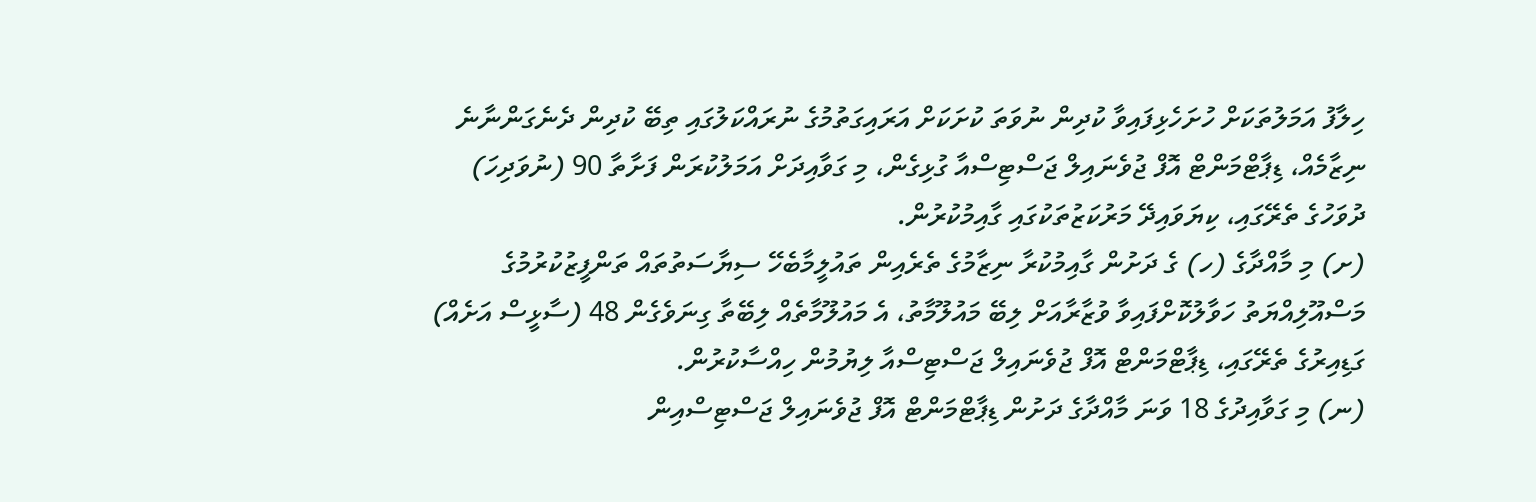ހިލާފު އަމަލުތަކަށް ހުށަހެޅިފައިވާ ކުދިން ނުވަތަ ކުށަކަށް އަރައިގަތުމުގެ ނުރައްކަލުގައި ތިބޭ ކުދިން ދެނެގަންނާނެ ނިޒާމެއް، ޑިޕާޓްމަންޓް އޮފް ޖުވެނައިލް ޖަސްޓިސްއާ ގުޅިގެން، މި ގަވާއިދަށް އަމަލުކުރަން ފަށާތާ 90 (ނުވަދިހަ) ދުވަހުގެ ތެރޭގައި، ކިޔަވައިދޭ މަރުކަޒުތަކުގައި ގާއިމުކުރުން.
(ށ) މި މާއްދާގެ (ހ) ގެ ދަށުން ގާއިމުކުރާ ނިޒާމުގެ ތެރެއިން ތައުލީމާބެހޭ ސިޔާސަތުތައް ތަންފީޒުކުރުމުގެ މަސްއޫލިއްޔަތު ހަވާލުކޮށްފައިވާ ވުޒާރާއަށް ލިބޭ މައުލޫމާތު، އެ މައުލޫމާތެއް ލިބޭތާ ގިނަވެގެން 48 (ސާޅީސް އަށެއް) ގަޑިއިރުގެ ތެރޭގައި، ޑިޕާޓްމަންޓް އޮފް ޖުވެނައިލް ޖަސްޓިސްއާ ލިޔުމުން ހިއްސާކުރުން.
(ނ) މި ގަވާއިދުގެ 18 ވަނަ މާއްދާގެ ދަށުން ޑިޕާޓްމަންޓް އޮފް ޖުވެނައިލް ޖަސްޓިސްއިން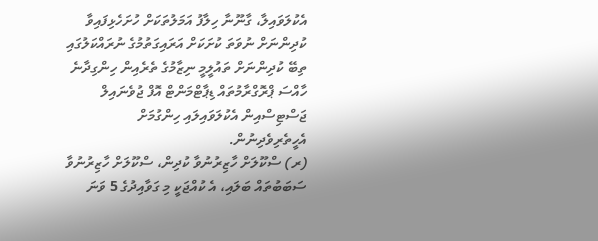އެކުލަވައިލާ، ގާނޫނާ ހިލާފު އަމަލުތަކަށް ހުށަހެޅިފައިވާ ކުދިންނަށް ނުވަތަ ކުށަކަށް އަރައިގަތުމުގެ ނުރައްކަލުގައި ތިބޭ ކުދިންނަށް ތައުލީމީ ނިޒާމުގެ ތެރެއިން ހިންގިދާނެ ހާއްސަ ޕްރޮގްރާމުތައް ޑިޕާޓްމަންޓް އޮފް ޖުވެނައިލް ޖަސްޓިސްއިން އެކުލަވައިލައި ހިންގުމަށް އެހީތެރިވެދިނުން.
(ރ) ސްކޫލަށް ހާޒިރުނުވާ ކުދިން، ސްކޫލަށް ހާޒިރުނުވާ ސަބަބުތައް ބަލައި، އެ ކުއްޖަކީ މި ގަވާއިދުގެ 5 ވަނަ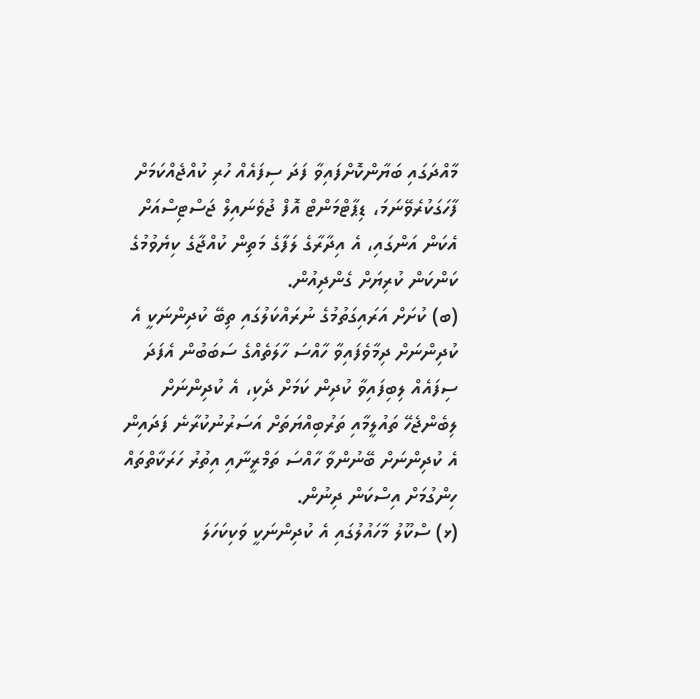މާއްދަގައި ބަޔާންކޮށްފައިވާ ފަދަ ސިފައެއް ހުރި ކުއްޖެއްކަމަށް ފާހަގަކުރެވޭނަމަ، ޑިޕާޓްމަންޓް އޮފް ޖުވެނައިލް ޖަސްޓިސްއަށް އެކަން އަންގައި، އެ އިދާރާގެ ލަފާގެ މަތިން ކުއްޖާގެ ކިޔެވުމުގެ ކަންކަން ކުރިޔަށް ގެންދިއުން.
(ބ) ކުށަށް އަރައިގަތުމުގެ ނުރައްކަލުގައި ތިބޭ ކުދިންނަކީ އެ ކުދިންނަށް ދިމާވެފައިވާ ހާއްސަ ހާލަތެއްގެ ސަބަބުން އެފަދަ ސިފައެއް ލިބިފައިވާ ކުދިން ކަމަށް ދެކި، އެ ކުދިންނަށް ލިބެންޖެހޭ ތައުލީމާއި ތަރުބިއްޔަތަށް އަސަރުނުކުރާނެ ފަދައިން އެ ކުދިންނަށް ބޭނުންވާ ހާއްސަ ތަމްރީނާއި އިތުރު ހަރަކާތްތައް ހިންގުމަށް އިސްކަން ދިނުން.
(ޅ) ސްކޫލު މާހައުލުގައި އެ ކުދިންނަކީ ވަކިކަހަލަ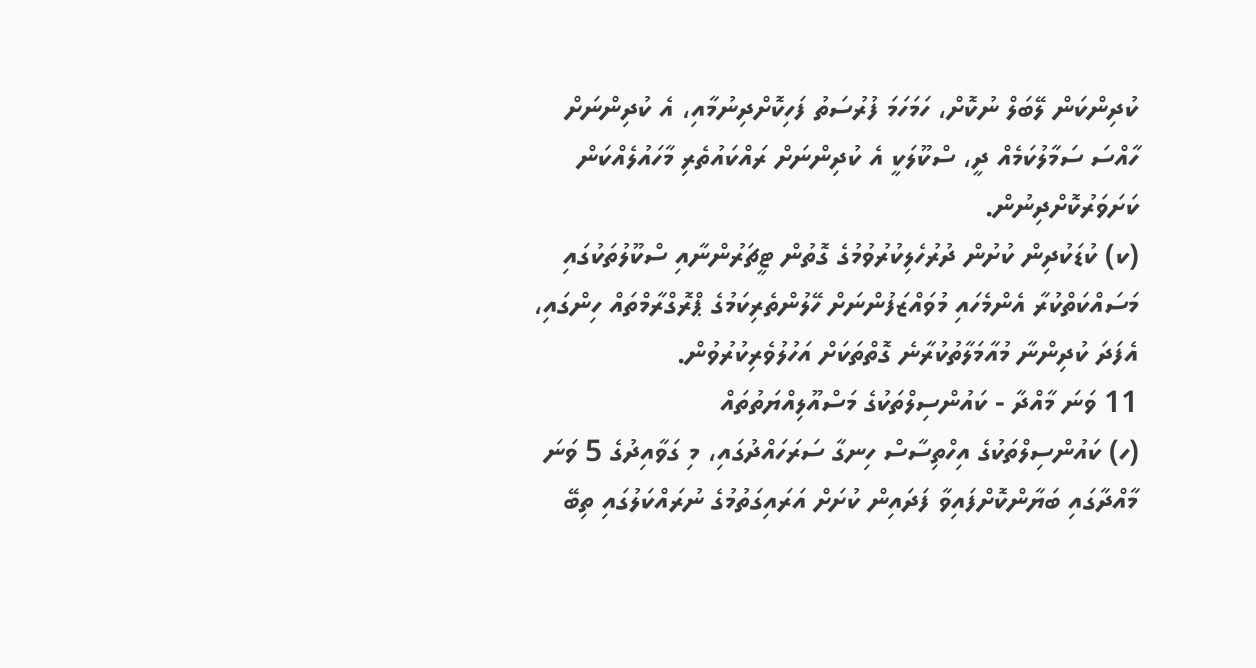ކުދިންކަން ލޭބަލް ނުކޮށް، ހަމަހަމަ ފުރުސަތު ފަހިކޮށްދިނުމާއި، އެ ކުދިންނަށް ހާއްސަ ސަމާލުކަމެއް ދީ، ސްކޫލަކީ އެ ކުދިންނަށް ރައްކައުތެރި މާހައުލެއްކަން ކަށަވަރުކޮށްދިނުން.
(ކ) ކުޑަކުދިން ކުށުން ދުރުހެލިކުރުވުމުގެ ގޮތުން ޓީޗަރުންނާއި ސްކޫލުތަކުގައި މަސައްކަތްކުރާ އެންމެހައި މުވައްޒަފުންނަށް ހޭލުންތެރިކަމުގެ ޕްރޮގްރާމްތައް ހިންގައި، އެފަދަ ކުދިންނާ މުއާމަލާތުކުރާނެ ގޮތްތަކަށް އަހުލުވެރިކުރުވުން.
11 ވަނަ މާއްދާ - ކައުންސިލްތަކުގެ މަސްއޫލިއްޔަތުތައް
(ހ) ކައުންސިލްތަކުގެ އިހްތިސާސް ހިނގާ ސަރަހައްދުގައި، މި ގަވާއިދުގެ 5 ވަނަ މާއްދާގައި ބަޔާންކޮށްފައިވާ ފަދައިން ކުށަށް އަރައިގަތުމުގެ ނުރައްކަލުގައި ތިބޭ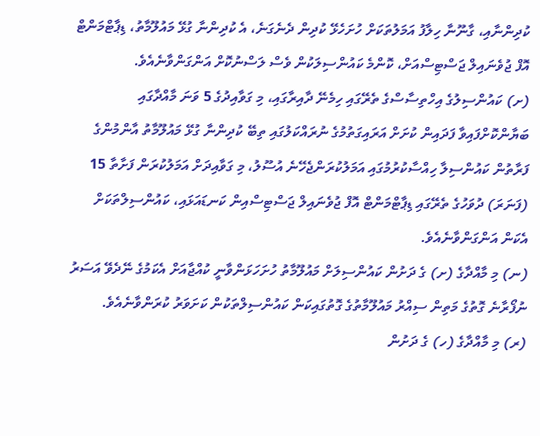ކުދިންނާއި، ގާނޫނާ ހިލާފު އަމަލުތަކަށް ހުށަހެޅޭ ކުދިން ދެނެގަނެ، އެ ކުދިންނާ ގުޅޭ މައުލޫމާތު، ޑިޕާޓްމަންޓް އޮފް ޖުވެނައިލް ޖަސްޓިސްއަށް، ކޮންމެ ކައުންސިލަކުން ވެސް ލަސްނުކޮށް އަންގަންވާނެއެވެ.
(ށ) ކައުންސިލުގެ އިހްތިސާސްގެ ތެރޭގައި ހިމެނޭ ދާއިރާގައި، މި ގަވާއިދުގެ 5 ވަނަ މާއްދާގައި ބަޔާންކޮށްފައިވާ ފަދައިން ކުށަށް އަރައިގަތުމުގެ ނުރައްކަލުގައި ތިބޭ ކުދިންނާ ގުޅޭ މައުލޫމާތު އާންމުންގެ ފަރާތުން ކައުންސިލާ ހިއްސާކުރުމުގައި އަމަލުކުރަންޖެހޭނެ އުސޫލު، މި ގަވާއިދަށް އަމަލުކުރަން ފަށާތާ 15 (ފަނަރަ) ދުވަހުގެ ތެރޭގައި ޑިޕާޓްމަންޓް އޮފް ޖުވެނައިލް ޖަސްޓިސްއިން ކަނޑައަޅައި، ކައުންސިލްތަކަށް އެކަން އަންގަންވާނެއެވެ.
(ނ) މި މާއްދާގެ (ށ) ގެ ދަށުން ކައުންސިލަށް މައުލޫމާތު ހުށަހަޅަންވާނީ ކުއްޖާއަށް އެކަމުގެ ނޭދެވޭ އަސަރު ނުފޯރާނެ ގޮތުގެ މަތިން ސިއްރު މައުލޫމާތުގެ ގޮތުގައިކަން ކައުންސިލްތަކުން ކަށަވަރު ކުރަންވާނެއެވެ.
(ރ) މި މާއްދާގެ (ހ) ގެ ދަށުން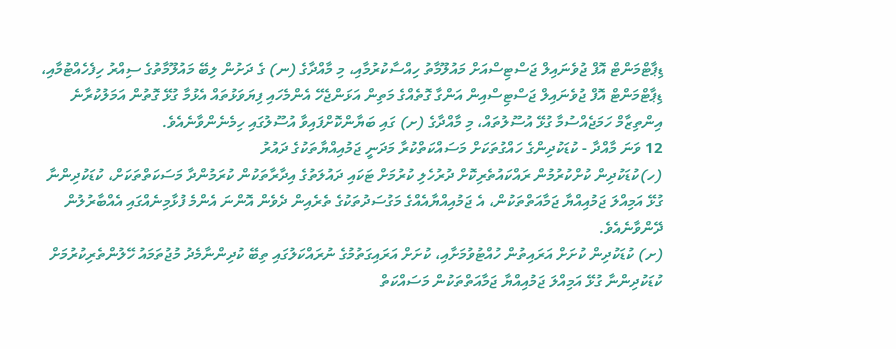ޑިޕާޓްމަންޓް އޮފް ޖުވެނައިލް ޖަސްޓިސްއަށް މައުލޫމާތު ހިއްސާކުރުމާއި، މި މާއްދާގެ (ނ) ގެ ދަށުން ލިބޭ މައުލޫމާތުގެ ސިއްރު ހިފެހެއްޓުމާއި، ޑިޕާޓްމަންޓް އޮފް ޖުވެނައިލް ޖަސްޓިސްއިން އަންގާ ގޮތެއްގެ މަތިން އަޅަންޖެހޭ އެންމެހައި ފިޔަވަޅުތައް އެޅުމާ ގުޅޭ ގޮތުން އަމަލުކުރާނެ އިންތިޒާމް ހަމަޖެއްސުމާ ގުޅޭ އުސޫލުތައް، މި މާއްދާގެ (ށ) ގައި ބަޔާންކޮށްފައިވާ އުސޫލުގައި ހިމެނެންވާނެއެވެ.
12 ވަނަ މާއްދާ - ކުޑަކުދިންގެ ހައްގުތަކަށް މަސައްކަތްކުރާ މަދަނީ ޖަމުއިއްޔާތަކުގެ ދައުރު
(ހ)ކުޑަކުދިން ކުށްކުރުމުން ރައްކައުތެރިކޮށް ދުރުހެލި ކުރުމަށް ޓަކައި ދައުލަތުގެ އިދާރާތަކުން ކުރަމުންދާ މަސަކަތްތަކަށް، ކުޑަކުދިންނާ ގުޅޭ އަމިއްލަ ޖަމުއިއްޔާ ޖަމާއަތްތަކުން، އެ ޖަމުއިއްޔާއެއްގެ މަގުސަދުތަކުގެ ތެރެއިން ދެވެން އޮންނަ އެންމެ ފުޅާމިނެއްގައި އެއްބާރުލުން ދޭންވާނެއެވެ.
(ށ) ކުޑަކުދިން ކުށަށް އަރައިތުން ހުއްޓުވުމަށާއި، ކުށަށް އަރައިގަތުމުގެ ނުރައްކަލުގައި ތިބޭ ކުދިންނާމެދު މުޖުތަމައު ހޭލުންތެރިކުރުމަށް ކުޑަކުދިންނާ ގުޅޭ އަމިއްލަ ޖަމުއިއްޔާ ޖަމާއަތްތަކުން މަސައްކަތް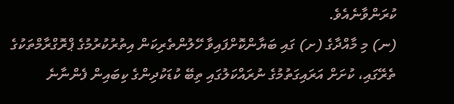ކުރަންވާނެއެވެ.
(ނ) މި މާއްދާގެ (ށ) ގައި ބަޔާންކޮށްފައިވާ ހޭލުންތެރިކަން އިތުރުކުރުމުގެ ޕްރޮގްރާމްތަކުގެ ތެރޭގައި، ކުށަށް އަރައިގަތުމުގެ ނުރައްކަލުގައި ތިބޭ ކުޑަކުދިންގެ ކިބައިން ފެންނާނެ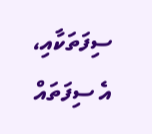ސިފަތަކާއި، އެ ސިފަތައް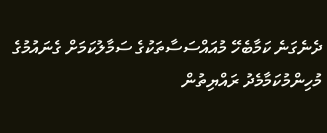ދެނެގަނެ ކަމާބެހޭ މުއައްސަސާތަކުގެ ސަމާލުކަމަށް ގެނައުމުގެ މުހިންމުކަމާމެދު ރައްޔިތުން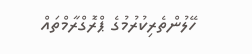ހޭލުންތެރިކުރުމުގެ ޕްރޮގްރާމްތައް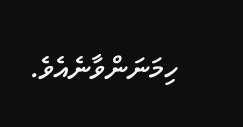ހިމަނަންވާނެއެވެ.